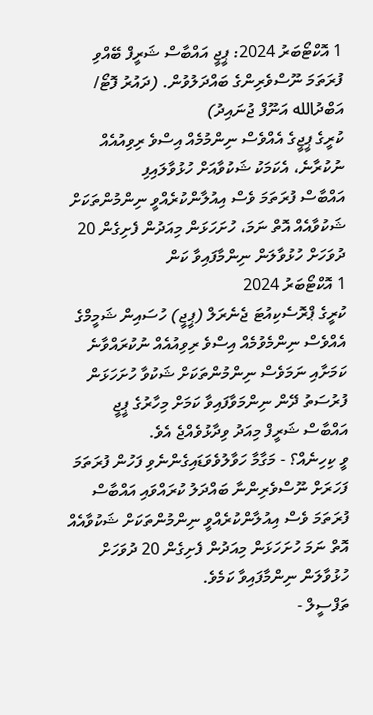1 އޮކްޓޯބަރު 2024: ޕީޖީ އައްބާސް ޝަރީފް ބޭއްވި ފުރަތަމަ ނޫސްވެރިންގެ ބައްދަލުވުން. (ދައުރު ފޮޓޯ/ އަބްދުالله އަނޫފް ޖުނައިދު)
ކުރީގެ ޕީޖީގެ އެއްވެސް ނިންމުމެއް އިސްވެ ރިވިއުއެއް ނުކުރާނެ، އެކަމަކު ޝަކުވާއަށް ހުޅުވާލައިފި
އައްބާސް ފުރަތަމަ ވެސް އިއުލާންކުރެއްވީ ނިންމުންތަކަށް ޝަކުވާއެއް އޮތް ނަމަ، ހުށަހަޅަން މިއަދުން ފެށިގެން 20 ދުވަހަށް ހުޅުވާލަން ނިންމާފައިވާ ކަން
1 އޮކްޓޯބަރު 2024
ކުރީގެ ޕްރޮސެކިއުޓަ ޖެނެރަލް (ޕީޖީ) ހުސައިން ޝަމީމްގެ އެއްވެސް ނިންމެވުމެއް އިސްވެ ރިވިއުއެއް ނުކުރައްވާނެ ކަމަށާއި ނަމަވެސް ނިންމުންތަކަށް ޝަކުވާ ހުށަހަޅަން ފުރުސަތު ދޭން ނިންމަވާފައިވާ ކަމަށް މިހާރުގެ ޕީޖީ އައްބާސް ޝަރީފް މިއަދު ވިދާޅުވެއްޖެ އެވެ.
ވީ ކިހިނެއް؟ - މަގާމާ ހަވާލުވެވަޑައިގެންނެވި ފަހުން ފުރަތަމަ ފަހަރަށް ނޫސްވެރިންނާ ބައްދަލު ކުރައްވައި އައްބާސް ފުރަތަމަ ވެސް އިއުލާންކުރެއްވީ ނިންމުންތަކަށް ޝަކުވާއެއް އޮތް ނަމަ ހުށަހަޅަން މިއަދުން ފެށިގެން 20 ދުވަހަށް ހުޅުވާލަން ނިންމާފައިވާ ކަމެވެ.
ތަފްސީލް -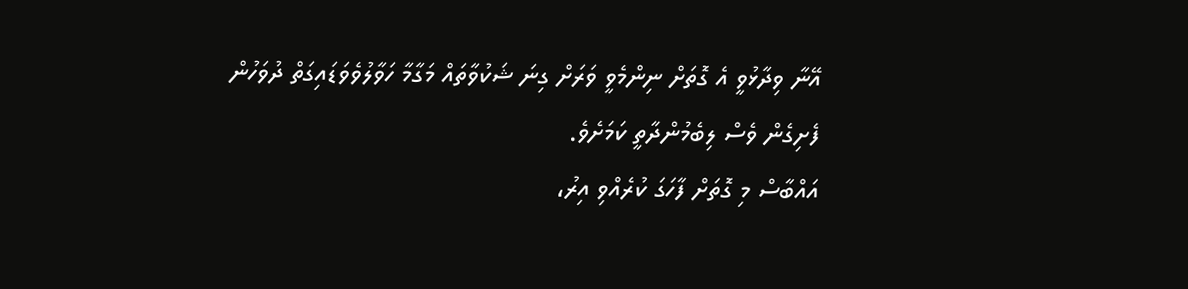އޭނާ ވިދާޅުވީ އެ ގޮތަށް ނިންމެވީ ވަރަށް ގިނަ ޝަކުވާތައް މަގާމާ ހަވާލުވެވަޑައިގަތް ދުވަހުން ފެށިގެން ވެސް ލިބެމުންދާތީ ކަމަށެވެ.
އައްބާސް މި ގޮތަށް ފާހަގަ ކުރެއްވި އިރު،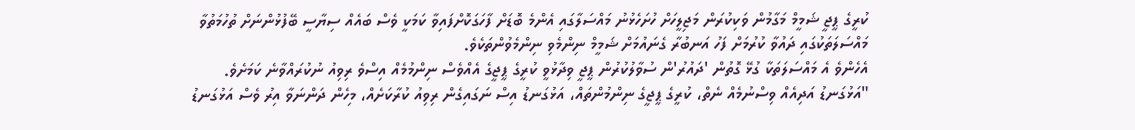ކުރީގެ ޕީޖީ ޝަމީމް މަގާމުން ވަކިކުރަން މަޖިލީހަށް ހުށަހެޅުނު މައްސަލާގައި އެންމެ ބޮޑަށް ފާހަގަކޮށްފައިވާ ކަމަކީ ވެސް ބައެއް ސިޔާސީ ބޭފުޅުންނަށް ތުހުމަތުވާ މައްސަލަތަކުގައި ދައުވާ ކުރުމަށް ފަހު އަނބުރާ ގެނައުމަށް ޝަމީމް ނިންމެވި ނިންމެވުންތަކެވެ.
އެހެންވެ އެ މައްސަލަތަކާ ގުޅޭ ގޮތުން 'ދައުރު'ން ސުވާލުކުރުން ޕީޖީ ވިދާޅުވީ ކުރީގެ ޕީޖީގެ އެއްވެސް ނިންމުމެއް އިސްވެ ރިވިއު ނުކުރައްވާނެ ކަމަށެވެ.
"އަޅުގަނޑު އަދިއެއް ވިސްނުމެއް ނެތް، ކުރީގެ ޕީޖީގެ ނިންމުންތައް، އަޅުގަނޑު އިސް ނަގައިގެން ރިވިއު ކުރާކަށެއް، މިހެން ދަންނަވާ އިރު ވެސް އަޅުގަނޑު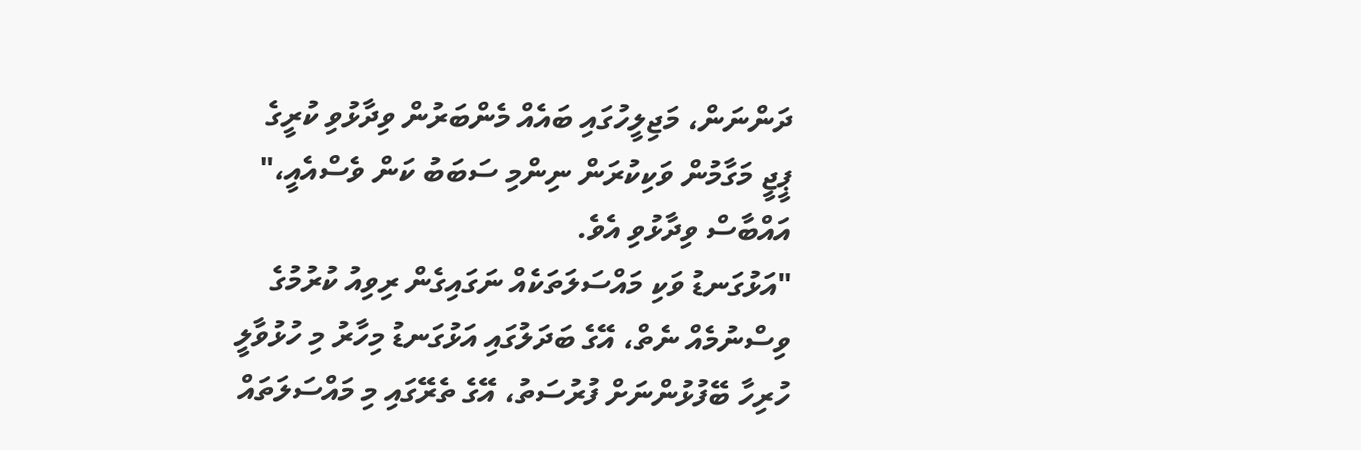ދަންނަން، މަޖިލީހުގައި ބައެއް މެންބަރުން ވިދާޅުވި ކުރީގެ ޕީޖީ މަގާމުން ވަކިކުރަން ނިންމި ސަބަބު ކަން ވެސްއެއީ،" އައްބާސް ވިދާޅުވި އެވެ.
"އަޅުގަނޑު ވަކި މައްސަލަތަކެއް ނަގައިގެން ރިވިއު ކުރުމުގެ ވިސްނުމެއް ނެތް، އޭގެ ބަދަލުގައި އަޅުގަނޑު މިހާރު މި ހުޅުވާލީ ހުރިހާ ބޭފުޅުންނަށް ފުރުސަތު، އޭގެ ތެރޭގައި މި މައްސަލަތައް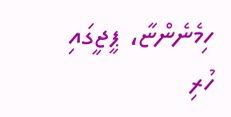ހިމެނެންޏާ، ޕީޖީގައި ހުރި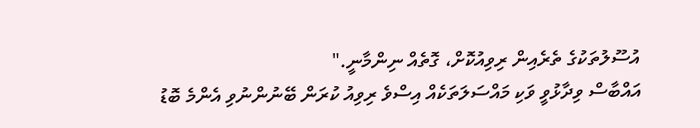އުސޫލުތަކުގެ ތެރެއިން ރިވިއުކޮށް، ގޮތެއް ނިންމާނީ."
އައްބާސް ވިދާޅުވީ ވަކި މައްސަލަތަކެއް އިސްވެ ރިވިއު ކުރަން ބޭނުންނުވި އެންމެ ބޮޑު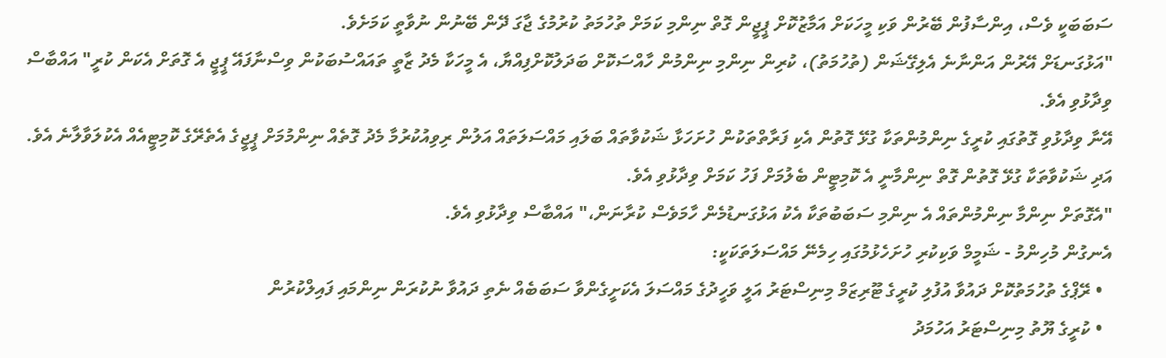ސަބަބަކީ ވެސް، އިންސާފުން ބޭރުން ވަކި މީހަކަށް އަމާޒުކޮށް ޕީޖީން ގޮތް ނިންމި ކަމަށް ތުހުމަތު ކުރުމުގެ ޖާގަ ދޭން ބޭނުން ނުވާތީ ކަމަށެވެ.
"އަޅުގަނޑަށް އޭރުން އަންނާނެ އެލިގޭޝަން (ތުހުމަތު)، ކުރިން ނިންމި ނިންމުން ހާއްސަކޮށް ބަދަލުކޮށްފިއްޔާ، އެ މީހަކާ މެދު ޒާތީ ތައައްސުބަކުން ވިސްނާފައޭ ޕީޖީ އެ ގޮތަށް އެކަން ކުރީ" އައްބާސް ވިދާޅުވި އެވެ.
އޭނާ ވިދާޅުވި ގޮތުގައި ކުރީގެ ނިންމުންތަކާ ގުޅޭ ގޮތުން އެކި ފަރާތްތަކުން ހުށަހަޅާ ޝަކުވާތައް ބަލައި މައްސަލަތައް އަލުން ރިވިއުކުރުމާ މެދު ގޮތެއް ނިންމުމަށް ޕީޖީގެ އެތެރޭގެ ކޮމިޓީއެއް އެކުލަވާލާނެ އެވެ. އަދި ޝަކުވާތަކާ ގުޅޭ ގޮތުން ގޮތް ނިންމާނީ އެ ކޮމިޓީން ބެލުމަށް ފަހު ކަމަށް ވިދާޅުވި އެވެ.
"އެގޮތަށް ނިންމާ ނިންމުންތައް އެ ނިންމި ސަބަބުތަކާ އެކު އަޅުގަނޑުމެން ހާމަވެސް ކުރާނަން،" އައްބާސް ވިދާޅުވި އެވެ.
އެނގުން މުހިންމު - ޝަމީމް ވަކިކުރި ހުށަހެޅުމުގައި ހިމެނޭ މައްސަލަތަކަކީ:
  • ރޭޕްގެ ތުހުމަތުކޮށް ދައުވާ އުފުލި ކުރީގެ ޓޫރިޒަމް މިނިސްޓަރު އަލީ ވަހީދުގެ މައްސަލަ އެކަށީގެންވާ ސަބަބެއް ނެތި ދައުވާ ނުކުރަން ނިންމައި ފައިލްކުރުން
  • ކުރީގެ ޔޫތު މިނިސްޓަރު އަހުމަދު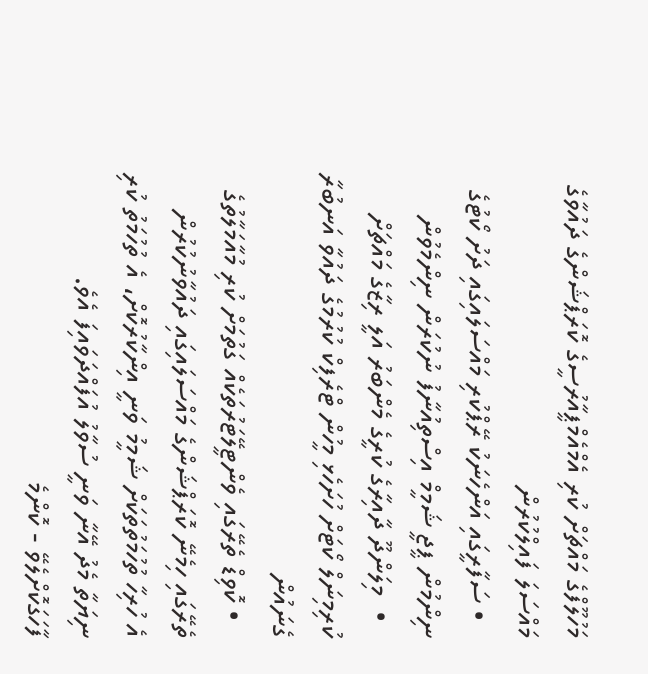މަހުލޫފްގެ މައްޗަށް ކުރި އެމްއެމްޕީއާރުސީގެ ކޮރަޕްޝަންގެ ދައުވާގެ މައްސަލަ ފައިލްކުރުން
  • ސަފާރީގައި އަންހެނަކު ރޭޕްކުރި މައްސަލައިގައި ދަށު ކޯޓުގެ ނިންމުން ޕީޖީ ޝަމީމް އިސްތިއުނާފު ނުކުރަން ނިންމެވުން
  •  މިލަންދޫ ދާއިރާގެ ކުރީގެ މެންބަރު އަލީ ރިޒާގެ މައްޗަށް ކުރިމިނަލް ކޯޓަށް ހުށަހެޅި މީހުން ޓްރެފިކް ކުރުމުގެ ދައުވާ އަނބުރާ ގެނައުން
  • ކޮވިޑް ތެރޭގައި ވެންޓީލޭޓަރުތަކެއް ގަތުމަށް ކުރި މުއާމަލާތުގެ ތެރޭގައި ހިމެނޭ ކޮރަޕްޝަންގެ މައްސަލައިގައި ދައުވާނުކުރުން
އެ ހުރިހާ ތުހުމަތުތަކަށް ޝަމީމު ވަނީ އިންކާރުކޮށް، އެ ތުހުމަތު ކުރި ނިޔަތާ މެދު އޭނާ ވަނީ ސުވާލު އުފައްދަވައިފަ އެވެ.
ފާހަގަކޮށްލެވޭ - ކޮންމެ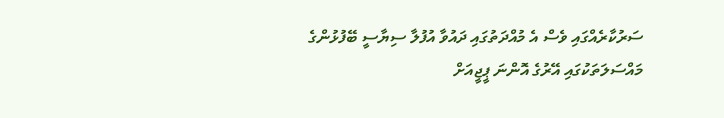ސަރުކާރެއްގައި ވެސް އެ މުއްދަތުގައި ދައުވާ އުފުލާ ސިޔާސީ ބޭފުޅުންގެ މައްސަލަތަކުގައި އޭރުގެ އޮންނަ ޕީޖީއަށް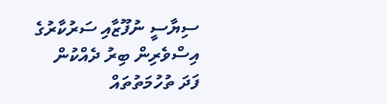ސިޔާސީ ނުފޫޒާއި ސަރުކާރުގެ އިސްވެރިން ބިރު ދެއްކުން ފަދަ ތުހުމަތުތައް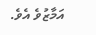އަމާޒުވެ އެވެ.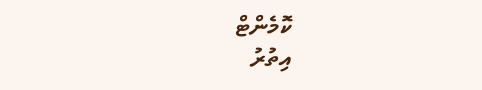ކޮމެންޓް
އިތުރު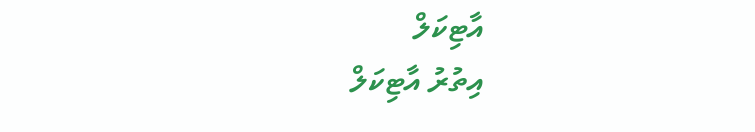އާޓިކަލް
އިތުރު އާޓިކަލް